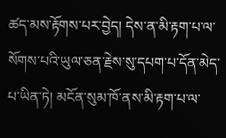ཚད་མས་རྟོགས་པར་བྱེད། དེས་ན་མི་རྟག་པ་ལ་སོགས་པའི་ཡུལ་ཅན་རྗེས་སུ་དཔག་པ་དོན་མེད་པ་ཡིན་ཏེ། མངོན་སུམ་ཁོ་ནས་མི་རྟག་པ་ལ་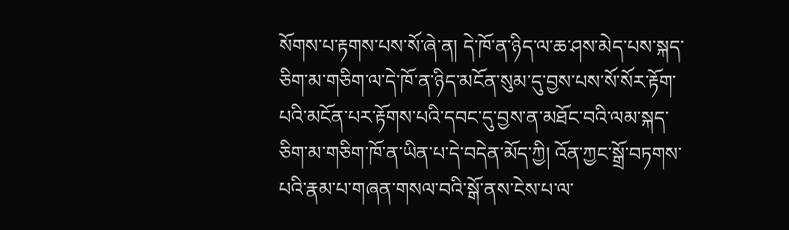སོགས་པ་རྟགས་པས་སོ་ཞེ་ན། དེ་ཁོ་ན་ཉིད་ལ་ཆ་ཤས་མེད་པས་སྐད་ཅིག་མ་གཅིག་ལ་དེ་ཁོ་ན་ཉིད་མངོན་སུམ་དུ་བྱས་པས་སོ་སོར་རྟོག་པའི་མངོན་པར་རྟོགས་པའི་དབང་དུ་བྱས་ན་མཐོང་བའི་ལམ་སྐད་ཅིག་མ་གཅིག་ཁོ་ན་ཡིན་པ་དེ་བདེན་མོད་ཀྱི། འོན་ཀྱང་སྒྲོ་བཏགས་པའི་རྣམ་པ་གཞན་གསལ་བའི་སྒོ་ནས་ངེས་པ་ལ་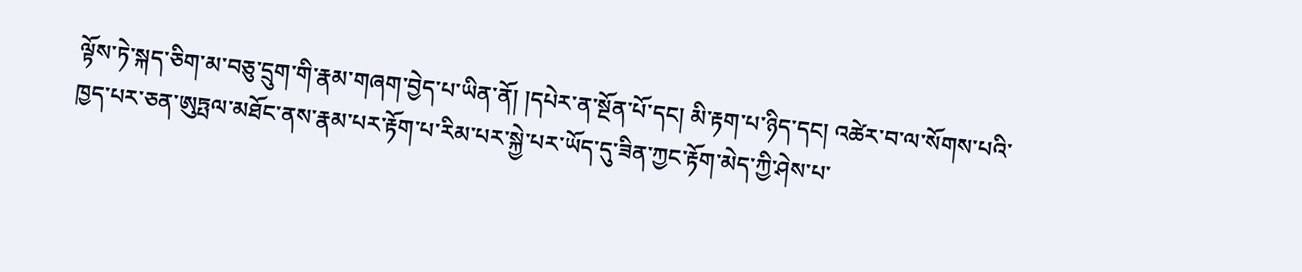ལྟོས་ཏེ་སྐད་ཅིག་མ་བཅུ་དྲུག་གི་རྣམ་གཞག་བྱེད་པ་ཡིན་ནོ། །དཔེར་ན་སྔོན་པོ་དང། མི་རྟག་པ་ཉིད་དང། འཚེར་བ་ལ་སོགས་པའི་ཁྱད་པར་ཅན་ཨུཏྤལ་མཐོང་ནས་རྣམ་པར་རྟོག་པ་རིམ་པར་སྐྱེ་པར་ཡོད་དུ་ཟིན་ཀྱང་རྟོག་མེད་ཀྱི་ཤེས་པ་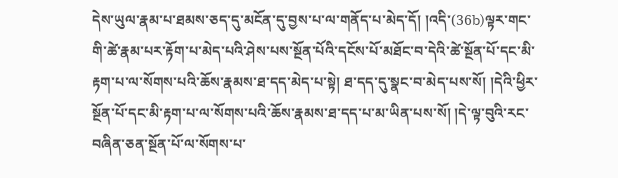དེས་ཡུལ་རྣམ་པ་ཐམས་ཅད་དུ་མངོན་དུ་བྱས་པ་ལ་གནོད་པ་མེད་དོ། །འདི་(36b)ལྟར་གང་གི་ཚེ་རྣམ་པར་རྟོག་པ་མེད་པའི་ཤེས་པས་སྔོན་པོའི་དངོས་པོ་མཐོང་བ་དེའི་ཚེ་སྔོན་པོ་དང་མི་རྟག་པ་ལ་སོགས་པའི་ཆོས་རྣམས་ཐ་དད་མེད་པ་སྟེ། ཐ་དད་དུ་སྣང་བ་མེད་པས་སོ། །དེའི་ཕྱིར་སྔོན་པོ་དང་མི་རྟག་པ་ལ་སོགས་པའི་ཆོས་རྣམས་ཐ་དད་པ་མ་ཡིན་པས་སོ། །དེ་ལྟ་བུའི་རང་བཞིན་ཅན་སྔོན་པོ་ལ་སོགས་པ་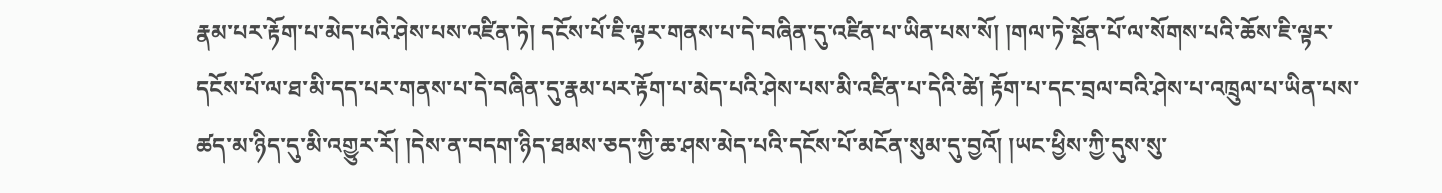རྣམ་པར་རྟོག་པ་མེད་པའི་ཤེས་པས་འཛིན་ཏེ། དངོས་པོ་ཇི་ལྟར་གནས་པ་དེ་བཞིན་དུ་འཛིན་པ་ཡིན་པས་སོ། །གལ་ཏེ་སྔོན་པོ་ལ་སོགས་པའི་ཆོས་ཇི་ལྟར་དངོས་པོ་ལ་ཐ་མི་དད་པར་གནས་པ་དེ་བཞིན་དུ་རྣམ་པར་རྟོག་པ་མེད་པའི་ཤེས་པས་མི་འཛིན་པ་དེའི་ཚེ། རྟོག་པ་དང་བྲལ་བའི་ཤེས་པ་འཁྲུལ་པ་ཡིན་པས་ཚད་མ་ཉིད་དུ་མི་འགྱུར་རོ། །དེས་ན་བདག་ཉིད་ཐམས་ཅད་ཀྱི་ཆ་ཤས་མེད་པའི་དངོས་པོ་མངོན་སུམ་དུ་བྱའོ། །ཡང་ཕྱིས་ཀྱི་དུས་སུ་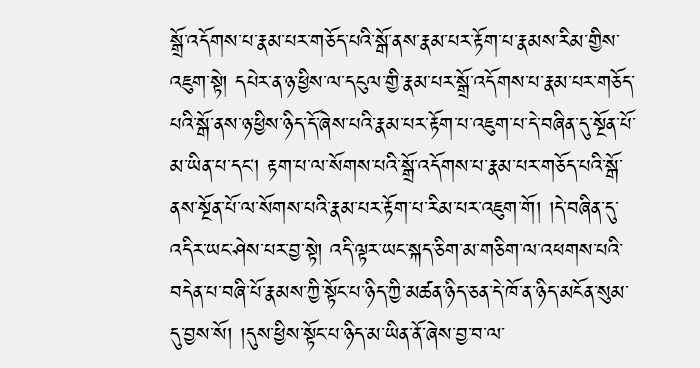སྒྲོ་འདོགས་པ་རྣམ་པར་གཅོད་པའི་སྒོ་ནས་རྣམ་པར་རྟོག་པ་རྣམས་རིམ་གྱིས་འཇུག་སྟེ། དཔེར་ན་ཉ་ཕྱིས་ལ་དངུལ་གྱི་རྣམ་པར་སྒྲོ་འདོགས་པ་རྣམ་པར་གཅོད་པའི་སྒོ་ནས་ཉ་ཕྱིས་ཉིད་དོ་ཞེས་པའི་རྣམ་པར་རྟོག་པ་འཇུག་པ་དེ་བཞིན་དུ་སྔོན་པོ་མ་ཡིན་པ་དང། རྟག་པ་ལ་སོགས་པའི་སྒྲོ་འདོགས་པ་རྣམ་པར་གཅོད་པའི་སྒོ་ནས་སྔོན་པོ་ལ་སོགས་པའི་རྣམ་པར་རྟོག་པ་རིམ་པར་འཇུག་གོ། །དེ་བཞིན་དུ་འདིར་ཡང་ཤེས་པར་བྱ་སྟེ། འདི་ལྟར་ཡང་སྐད་ཅིག་མ་གཅིག་ལ་འཕགས་པའི་བདེན་པ་བཞི་པོ་རྣམས་ཀྱི་སྟོང་པ་ཉིད་ཀྱི་མཚན་ཉིད་ཅན་དེ་ཁོ་ན་ཉིད་མངོན་སུམ་དུ་བྱས་སོ། །དུས་ཕྱིས་སྟོང་པ་ཉིད་མ་ཡིན་ནོ་ཞེས་བྱ་བ་ལ་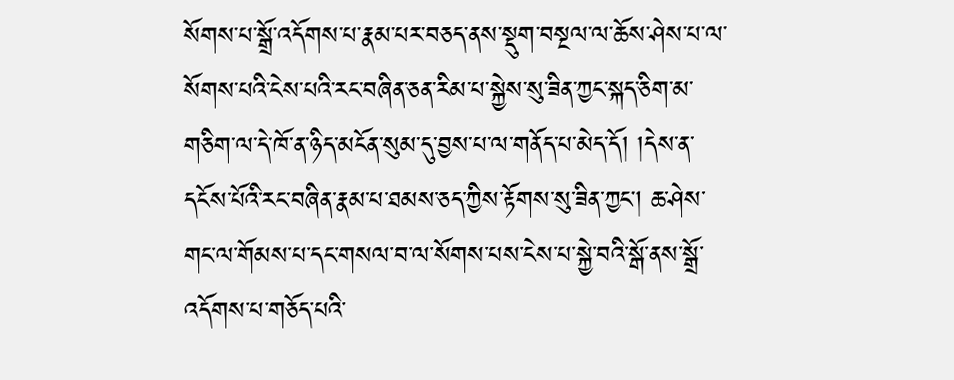སོགས་པ་སྒྲོ་འདོགས་པ་རྣམ་པར་བཅད་ནས་སྡུག་བསྔལ་ལ་ཆོས་ཤེས་པ་ལ་སོགས་པའི་ངེས་པའི་རང་བཞིན་ཅན་རིམ་པ་སྐྱེས་སུ་ཟིན་ཀྱང་སྐད་ཅིག་མ་གཅིག་ལ་དེ་ཁོ་ན་ཉིད་མངོན་སུམ་དུ་བྱས་པ་ལ་གནོད་པ་མེད་དོ། །དེས་ན་དངོས་པོའི་རང་བཞིན་རྣམ་པ་ཐམས་ཅད་ཀྱིས་རྟོགས་སུ་ཟིན་ཀྱང། ཆ་ཤེས་གང་ལ་གོམས་པ་དང་གསལ་བ་ལ་སོགས་པས་ངེས་པ་སྐྱེ་བའི་སྒོ་ནས་སྒྲོ་འདོགས་པ་གཅོད་པའི་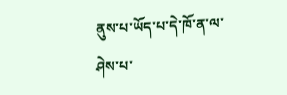ནུས་པ་ཡོད་པ་དེ་ཁོ་ན་ལ་ཤེས་པ་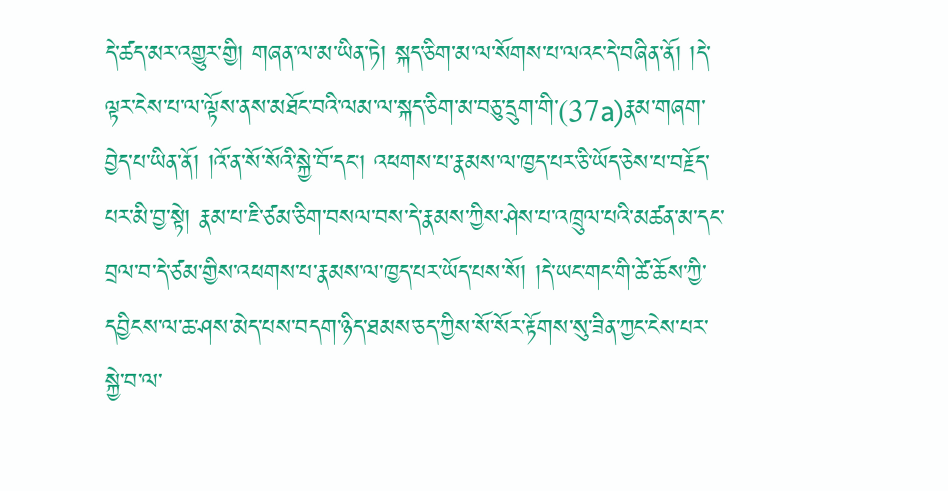དེ་ཚད་མར་འགྱུར་གྱི། གཞན་ལ་མ་ཡིན་ཏེ། སྐད་ཅིག་མ་ལ་སོགས་པ་ལའང་དེ་བཞིན་ནོ། །དེ་ལྟར་ངེས་པ་ལ་ལྟོས་ནས་མཐོང་བའི་ལམ་ལ་སྐད་ཅིག་མ་བཅུ་དྲུག་གི་(37a)རྣམ་གཞག་བྱེད་པ་ཡིན་ནོ། །འོ་ན་སོ་སོའི་སྐྱེ་བོ་དང། འཕགས་པ་རྣམས་ལ་ཁྱད་པར་ཅི་ཡོད་ཅེས་པ་བརྗོད་པར་མི་བྱ་སྟེ། རྣམ་པ་ཇི་ཙམ་ཅིག་བསལ་བས་དེ་རྣམས་ཀྱིས་ཤེས་པ་འཁྲུལ་པའི་མཚན་མ་དང་བྲལ་བ་དེ་ཙམ་གྱིས་འཕགས་པ་རྣམས་ལ་ཁྱད་པར་ཡོད་པས་སོ། །དེ་ཡང་གང་གི་ཚེ་ཆོས་ཀྱི་དབྱིངས་ལ་ཆ་ཤས་མེད་པས་བདག་ཉིད་ཐམས་ཅད་ཀྱིས་སོ་སོར་རྟོགས་སུ་ཟིན་ཀྱང་ངེས་པར་སྐྱེ་བ་ལ་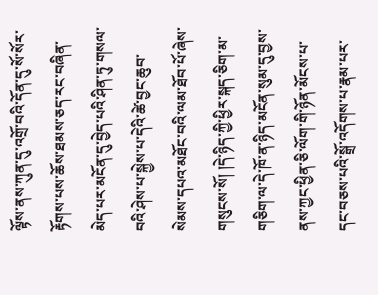ལྟོས་ནས་ཀུན་དུ་འགྲོ་བའི་དོན་དུ་སོ་སོར་རྟོགས་པས་ཆོས་ཐམས་ཅད་རང་བཞིན་མེད་པར་མངོན་དུ་བྱེད་པའི་ཤིན་ཏུ་གསལ་བའི་ཤེས་པ་སྐྱེས་པ་དེའི་ཚེ་བྱང་ཆུབ་སེམས་དཔའ་མཐོང་བའི་ལམ་ཐོབ་པོ་ཞེས་གསུངས་སོ། །དེ་ཉིད་ཀྱི་ཕྱིར་སྐད་ཅིག་མ་གཅིག་ལ་དེ་ཁོ་ན་ཉིད་མངོན་སུམ་དུ་བྱས་ནས་ཀྱང་ཕྱིན་ཅི་ལོག་གི་ཉོན་མོངས་པ་དང་བཅས་པའི་སྒྲོ་འདོགས་པ་རྣམ་པར་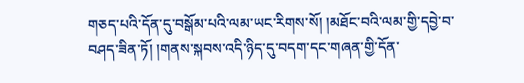གཅད་པའི་དོན་དུ་བསྒོམ་པའི་ལམ་ཡང་རིགས་སོ། །མཐོང་བའི་ལམ་གྱི་དབྱེ་བ་བཤད་ཟིན་ཏོ། །གནས་སྐབས་འདི་ཉིད་དུ་བདག་དང་གཞན་གྱི་དོན་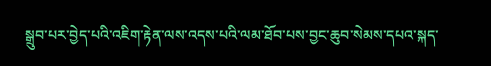སྒྲུབ་པར་བྱེད་པའི་འཇིག་རྟེན་ལས་འདས་པའི་ལམ་ཐོབ་པས་བྱང་ཆུབ་སེམས་དཔའ་སྐད་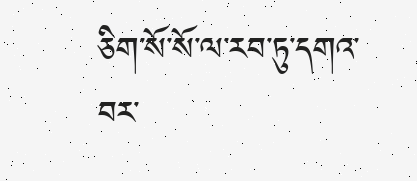ཅིག་སོ་སོ་ལ་རབ་ཏུ་དགའ་བར་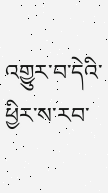འགྱུར་བ་དེའི་ཕྱིར་ས་རབ་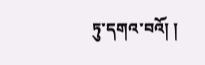ཏུ་དགའ་བའོ། །